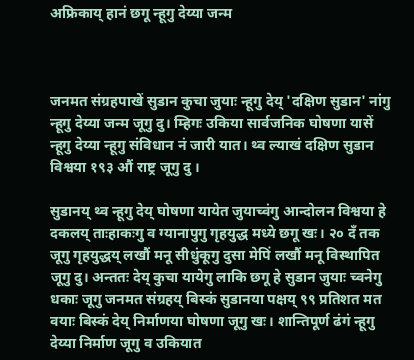अफ्रिकाय् हानं छगू न्हूगु देय्या जन्म



जनमत संग्रहपाखें सुडान कुचा जुयाः न्हूगु देय् 'दक्षिण सुडान' नांगु न्हूगु देय्या जन्म जूगु दु। म्हिगः उकिया सार्वजनिक घोषणा यासें न्हूगु देय्या न्हूगु संविधान नं जारी यात। थ्व ल्याखं दक्षिण सुडान विश्वया १९३ औं राष्ट्र जूगु दु ।

सुडानय् थ्व न्हूगु देय् घोषणा यायेत जुयाच्वंगु आन्दोलन विश्वया हे दकलय् ताःहाकःगु व ग्यानापुगु गृहयुद्ध मध्ये छगू खः। २० दँ तक जूगु गृहयुद्धय् लखौं मनू सीधुंकूगु दुसा मेपिं लखौं मनू विस्थापित जूगु दु। अन्ततः देय् कुचा यायेगु लाकि छगू हे सुडान जुयाः च्वनेगु धकाः जूगु जनमत संग्रहय् बिस्कं सुडानया पक्षय् ९९ प्रतिशत मत वयाः बिस्कं देय् निर्माणया घोषणा जूगु खः। शान्तिपूर्ण ढंगं न्हूगु देय्या निर्माण जूगु व उकियात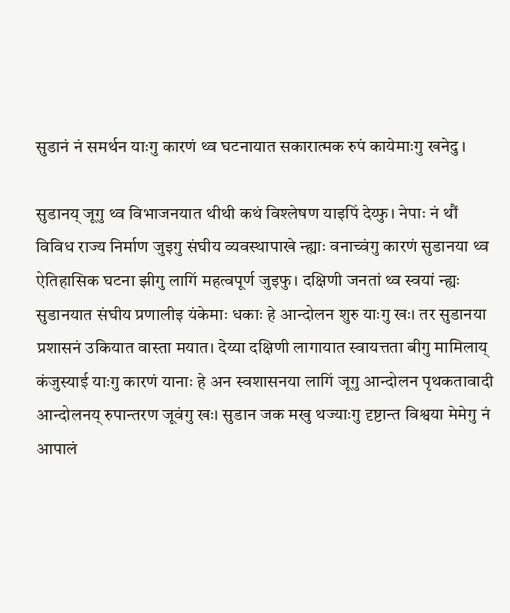सुडानं नं समर्थन याःगु कारणं थ्व घटनायात सकारात्मक रुपं कायेमाःगु खनेदु ।

सुडानय् जूगु थ्व विभाजनयात थीथी कथं विश्लेषण याइपिं देय्फु। नेपाः नं थौं विविध राज्य निर्माण जुइगु संघीय व्यवस्थापाखे न्ह्याः वनाच्वंगु कारणं सुडानया थ्व ऐतिहासिक घटना झीगु लागिं महत्वपूर्ण जुइफु। दक्षिणी जनतां थ्व स्वयां न्ह्यः सुडानयात संघीय प्रणालीइ यंकेमाः धकाः हे आन्दोलन शुरु याःगु खः। तर सुडानया प्रशासनं उकियात वास्ता मयात। देय्या दक्षिणी लागायात स्वायत्तता बीगु मामिलाय् कंजुस्याई याःगु कारणं यानाः हे अन स्वशासनया लागिं जूगु आन्दोलन पृथकतावादी आन्दोलनय् रुपान्तरण जूवंगु खः। सुडान जक मखु थज्याःगु दृष्टान्त विश्वया मेमेगु नं आपालं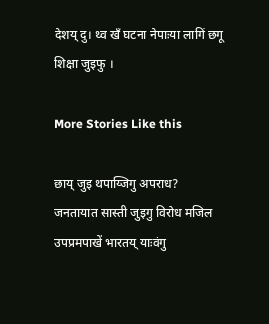देशय् दु। थ्व खँ घटना नेपाःया लागिं छगू शिक्षा जुइफु ।

More Stories Like this

छाय् जुइ थपाय्जिगु अपराध?
जनतायात सास्ती जुइगु विरोध मजिल
उपप्रमपाखें भारतय् याःवंगु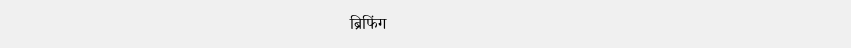ब्रिफिंग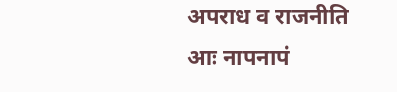अपराध व राजनीति आः नापनापं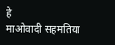हे
माओवादी सहमतिया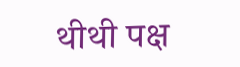थीथी पक्ष